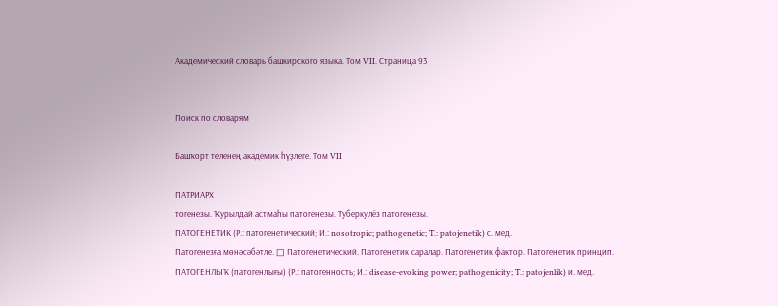Академический словарь башкирского языка. Том VII. Страница 93


Поиск по словарям

Башҡорт теленең академик һүҙлеге. Том VII

ПАТРИАРХ
тогенезы. Ҡурылдай астмаһы патогенезы. Туберкулёз патогенезы.
ПАТОГЕНЕТИК (Р.: патогенетический; И.: nosotropic; pathogenetic; T.: patojenetik) с. мед.
Патогенезға мөнәсәбәтле. □ Патогенетический. Патогенетик саралар. Патогенетик фактор. Патогенетик принцип.
ПАТОГЕНЛЫҠ (патогенлығы) (Р.: патогенность; И.: disease-evoking power; pathogenicity; T.: patojenlik) и. мед.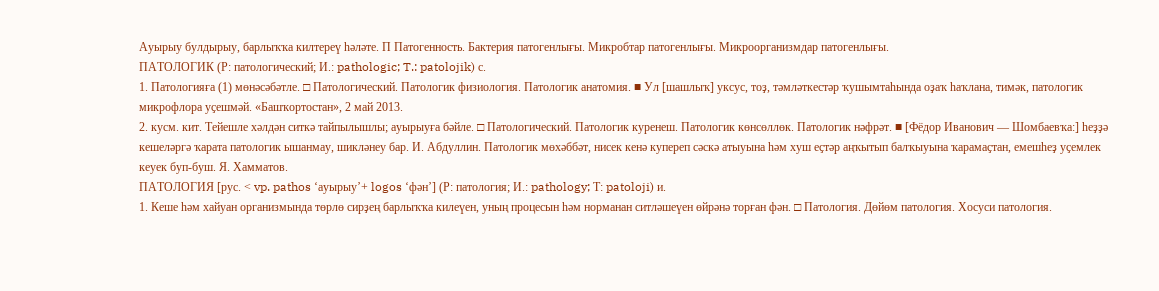Ауырыу булдырыу, барлыҡҡа килтереү һәләте. П Патогенность. Бактерия патогенлығы. Микробтар патогенлығы. Микроорганизмдар патогенлығы.
ПАТОЛОГИК (Р: патологический; И.: pathologic; T.: patolojik) с.
1. Патологияға (1) мөнәсәбәтле. □ Патологический. Патологик физиология. Патологик анатомия. ■ Ул [шашлыҡ] уксус, тоҙ, тәмләткестәр ҡушымтаһында оҙаҡ һаҡлана, тимәк, патологик микрофлора уҫешмәй. «Башҡортостан», 2 май 2013.
2. кусм. кит. Тейешле хәлдән ситкә тайпылышлы; ауырыуға бәйле. □ Патологический. Патологик куренеш. Патологик көнсөллөк. Патологик нәфрәт. ■ [Фёдор Иванович — Шомбаевҡа:] һеҙҙә кешеләргә ҡарата патологик ышанмау, шикләнеу бар. И. Абдуллин. Патологик мөхәббәт, нисек кенә купереп сәскә атыуына һәм хуш еҫтәр аңҡытып балҡыуына ҡарамаҫтан, емешһеҙ уҫемлек кеуек буп-буш. Я. Хамматов.
ПАТОЛОГИЯ [рус. < vp. pathos ‘ауырыу’+ logos ‘фән’] (Р: патология; И.: pathology; Т: patoloji) и.
1. Кеше һәм хайуан организмында төрлө сирҙең барлыҡҡа килеүен, уның процесын һәм норманан ситләшеүен өйрәнә торған фән. □ Патология. Дөйөм патология. Хосуси патология.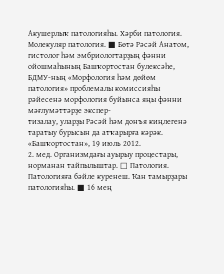Акушерлыҡ патологияһы. Хәрби патология. Молекуляр патология. ■ Бөтә Рәсәй Анатом, гистолог һәм эмбриологтарҙың фәнни ойошмаһының Башҡортостан булексәһе, БДМУ-ның «Морфология һәм дөйөм патология» проблемалы комиссияһы рәйесенә морфология буйынса яңы фәнни мәғлумәттәрҙе экспер-
тизалау, уларҙы Рәсәй һәм донъя киңлегенә таратыу бурысын да атҡарырға кәрәк. «Башҡортостан», 19 июль 2012.
2. мед. Организмдағы ауырыу процестары, норманан тайпылыштар. □ Патология. Патологияға бәйле куренеш. Ҡан тамырҙары патологияһы. ■ 16 мең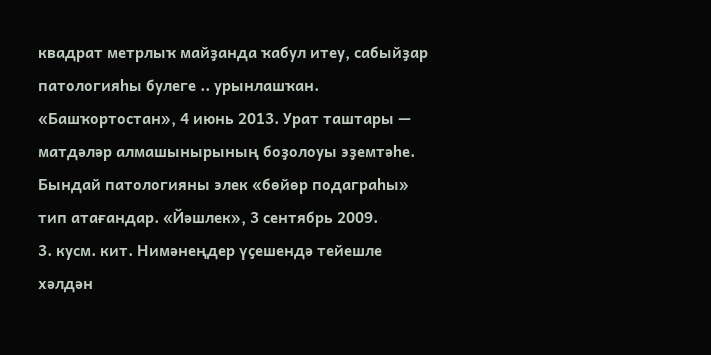квадрат метрлыҡ майҙанда ҡабул итеу, сабыйҙар патологияһы булеге .. урынлашҡан. «Башҡортостан», 4 июнь 2013. Урат таштары — матдәләр алмашынырының боҙолоуы эҙемтәһе. Бындай патологияны элек «бөйөр подаграһы» тип атағандар. «Йәшлек», 3 сентябрь 2009.
3. кусм. кит. Нимәнеңдер үҫешендә тейешле хәлдән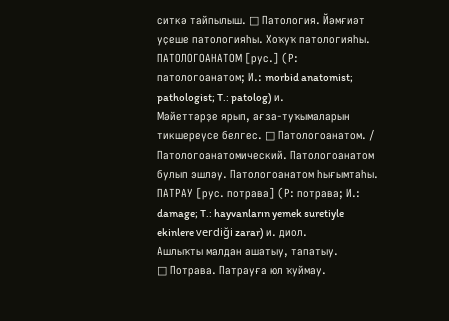ситкә тайпылыш. □ Патология. Йәмғиәт уҫеше патологияһы. Хоҡуҡ патологияһы.
ПАТОЛОГОАНАТОМ [рус.] (Р: патологоанатом; И.: morbid anatomist; pathologist; T.: patolog) и.
Мәйеттәрҙе ярып, ағза-туҡымаларын тикшереүсе белгес. □ Патологоанатом. / Патологоанатомический. Патологоанатом булып эшләу. Патологоанатом һығымтаһы.
ПАТРАУ [рус. потрава] (Р: потрава; И.: damage; T.: hayvanların yemek suretiyle ekinlere verdiği zarar) и. диол.
Ашлыҡты малдан ашатыу, тапатыу.
□ Потрава. Патрауға юл ҡуймау.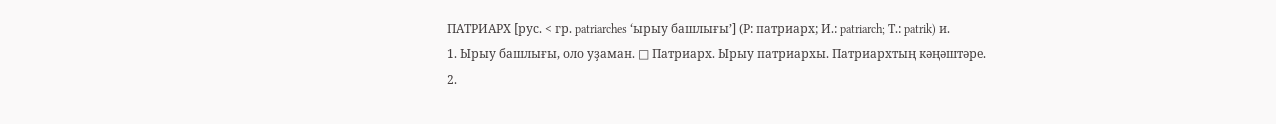ПАТРИАРХ [рус. < гр. patriarches ‘ырыу башлығы’] (Р: патриарх; И.: patriarch; Т.: patrik) и.
1. Ырыу башлығы, оло уҙаман. □ Патриарх. Ырыу патриархы. Патриархтың кәңәштәре.
2.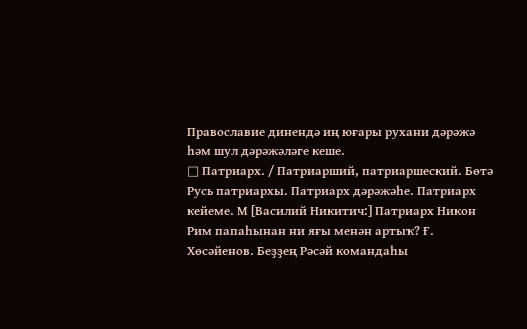Православие динендә иң юғары рухани дәрәжә һәм шул дәрәжәләге кеше.
□ Патриарх. / Патриарший, патриаршеский. Бөтә Русь патриархы. Патриарх дәрәжәһе. Патриарх кейеме. М [Василий Никитич:] Патриарх Никон Рим папаһынан ни яғы менән артыҡ? Ғ. Хөсәйенов. Беҙҙең Рәсәй командаһы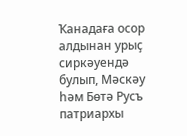Ҡанадаға осор алдынан урыҫ сиркәуендә булып, Мәскәу һәм Бөтә Русъ патриархы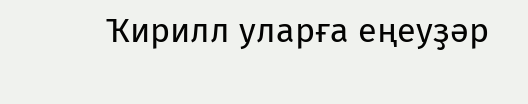Ҡирилл уларға еңеуҙәр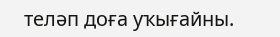теләп доға уҡығайны.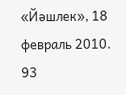«Йәшлек», 18 февраль 2010.
93